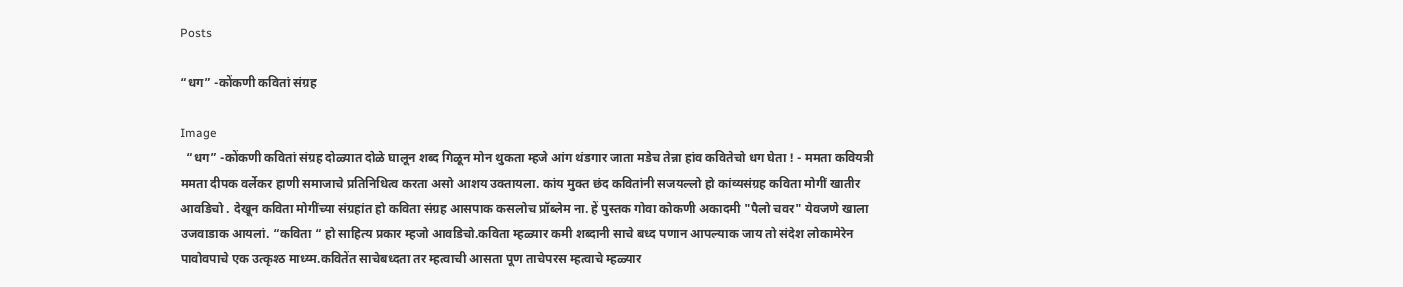Posts

“धग” -कोंकणी कवितां संग्रह

Image
  “धग” -कोंकणी कवितां संग्रह दोळ्यात दोळे घालून शब्द गिळून मोन थुकता म्हजे आंग थंडगार जाता मडेच तेन्ना हांव कवितेचो धग घेता ! - ममता कवियत्री ममता दीपक वर्लेकर हाणी समाजाचे प्रतिनिधित्व करता असो आशय उक्तायला. कांय मुक्त छंद कवितांनी सजयल्लो हो कांव्यसंग्रह कविता मोगीं खातीर आवडिचो . देखून कविता मोगींच्या संग्रहांत हो कविता संग्रह आसपाक कसलोच प्रॉब्लेम ना. हें पुस्तक गोवा कोकणी अकादमी "पैलो चवर" येवजणे खाला उजवाडाक आयलां. “कविता “ हो साहित्य प्रकार म्हजो आवडिचो.कविता म्हळ्यार कमी शब्दानी साचे बध्द पणान आपल्याक जाय तो संदेश लोकामेरेन पावोवपाचे एक उत्कृश्ठ माध्य्म.कवितेंत साचेबध्दता तर म्हत्वाची आसता पूण ताचेपरस म्हत्वाचे म्हळ्यार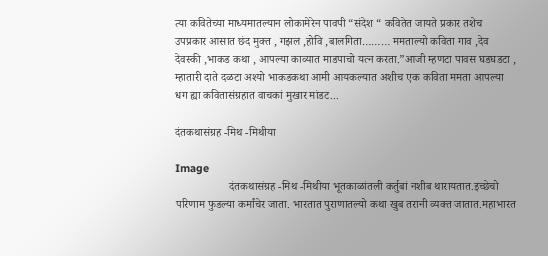त्या कवितेच्या माध्यमातल्यान लोकामेरेन पावपी “संदेश “ कवितेत जायते प्रकार तशेच उपप्रकार आसात छंद मुक्त , गझल ,होवि ,बालगिता……… ममताल्यो कविता गाव ,देव देवस्की ,भाकड कथा , आपल्या काव्यात माडपाचो यत्न करता.”आजी म्हणटा पावस घडघडटा , म्हातारी दाते दळटा अश्यो भाकडकथा आमी आयकल्यात अशीच एक कविता ममता आपल्या धग ह्या कवितासंग्रहात वाचकां मुखार मांडट...

दंतकथासंग्रह -मिथ -मिथीया

Image
                   दंतकथासंग्रह -मिथ -मिथीया भूतकाळांतली कर्तुबां नशीब थारायतात.इच्छेचो परिणाम फुडल्या कर्मांचेर जाता. भारतात पुराणातल्यो कथा खुब तरानी व्यक्त जातात.महाभारत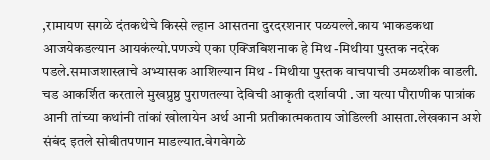,रामायण सगळे दंतकथेचे किस्से ल्हान आसतना दुरदरशनार पळयल्ले.काय भाकडकथा आजयेकडल्यान आयकंल्यो.पणज्ये एका एक्जिबिशनाक हे मिथ -मिथीया पुस्तक नदरेक पडले.समाजशास्त्राचे अभ्यासक आशिल्यान मिथ - मिथीया पुस्तक वाचपाची उमळशीक वाडली. चड आकर्शित करताले मुखप्रुष्ठ पुराणतल्या देविची आकृती दर्शावपी . जा यत्या पौराणीक पात्रांक आनी तांच्या कथांनी तांकां खोलायेन अर्थ आनी प्रतीकात्मकताय जोडिल्ली आसता.लेखकान अशे संबंद इतले सोबीतपणान माडल्यात.वेगवेगळे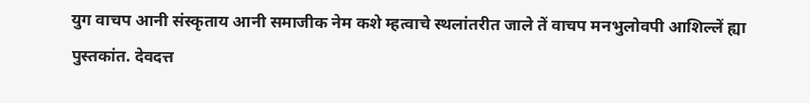युग वाचप आनी संस्कृताय आनी समाजीक नेम कशे म्हत्वाचे स्थलांतरीत जाले तें वाचप मनभुलोवपी आशिल्लें ह्या पुस्तकांत. देवदत्त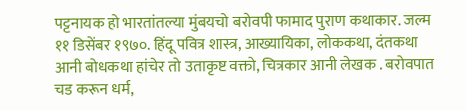पट्टनायक हो भारतांतल्या मुंबयचो बरोवपी फामाद पुराण कथाकार. जल्म ११ डिसेंबर १९७०. हिंदू पवित्र शास्त्र, आख्यायिका, लोककथा, दंतकथा आनी बोधकथा हांचेर तो उताकृष्ट वक्तो, चित्रकार आनी लेखक . बरोवपात चड करून धर्म,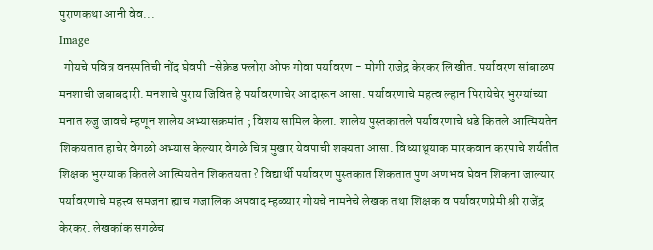पुराणकथा आनी वेव...
Image
  गोयचे पवित्र वनस्पतिची नोंद घेवपी -सेक्रेड फ्लोरा ओफ गोवा पर्यावरण - मोगी राजेद्र केरकर लिखीत. पर्यावरण सांबाळप मनशाची जबाबदारी. मनशाचे पुराय जिवित हे पर्यावरणाचेर आदारून आसा. पर्यावरणाचे महत्व ल्हान पिरायेचेर भुरग्यांच्या मनात रुजु जावचे म्हणून शालेय अभ्यासक्रमांत ; विशय सामिल केला. शालेय पुस्तकातले पर्यावरणाचे धडे कितले आत्मियतेन शिकयतात हाचेर वेगळो अभ्यास केल्यार वेगळे चित्र मुखार येवपाची शक्यता आसा. विध्याथ्र्याक मारकवान करपाचे शर्यतीत शिक्षक भुरग्याक कितले आत्मियतेन शिकतयता ? विद्यार्थी पर्यावरण पुस्तकात शिकतात पुण अणभव घेवन शिकना जाल्यार पर्यावरणाचे महत्त्व समजना ह्याच गजालिक अपवाद म्हळ्यार गोयचे नामनेचे लेखक तथा शिक्षक व पर्यावरणप्रेमी श्री राजेंद्र केरकर. लेखकांक सगळेच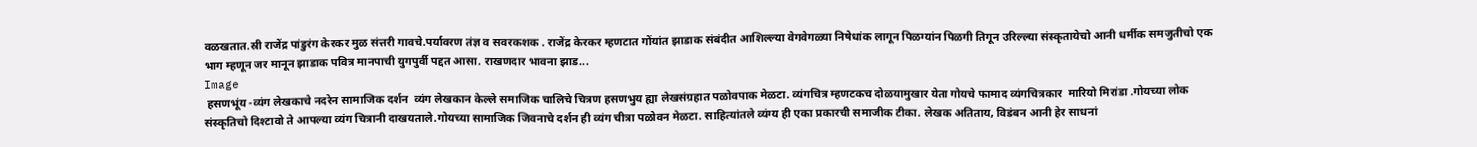वळखतात.स्री राजेंद्र पांडुरंग केरकर मुळ संत्तरी गावचे.पर्यावरण तंज्ञ व सवरकशक . राजेंद्र केरकर म्हणटात गोंयांत झाडाक संबंदीत आशिल्ल्या वेगवेगळ्या निषेधांक लागून पिळग्यांन पिळगी तिगून उरिल्ल्या संस्कृतायेचो आनी धर्मीक समजुतीचो एक भाग म्हणून जर मानून झाडाक पवित्र मानपाची युगपुर्वी पद्दत आसा. राखणदार भावना झाड...
Image
 हसणभूंय -व्यंग लेखकाचे नदरेन सामाजिक दर्शन  व्यंग लेखकान केल्ले समाजिक चालिचे चित्रण हसणभुय ह्या लेखसंग्रहात पळोवपाक मेळटा. व्यंगचित्र म्हणटकच दोळयामुखार येता गोयचे फामाद व्यंगचित्रकार  मारियो मिरांडा .गोयच्या लोक संस्कृतिचो दिश्टावो ते आपल्या व्यंग चित्रानी दाखयताले.गोयच्या सामाजिक जिवनाचे दर्शन ही व्यंग चीत्रा पळोवन मेळटा. साहित्यांतले व्यंग्य ही एका प्रकारची समाजीक टीका. लेखक अतिताय, विडंबन आनी हेर साधनां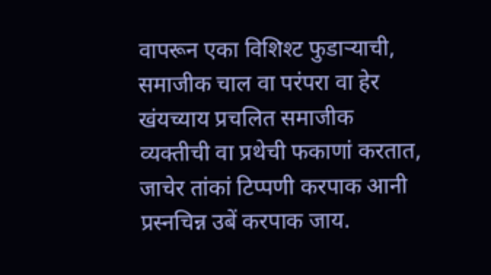वापरून एका विशिश्ट फुडाऱ्याची, समाजीक चाल वा परंपरा वा हेर खंयच्याय प्रचलित समाजीक व्यक्तीची वा प्रथेची फकाणां करतात, जाचेर तांकां टिप्पणी करपाक आनी प्रस्नचिन्न उबें करपाक जाय.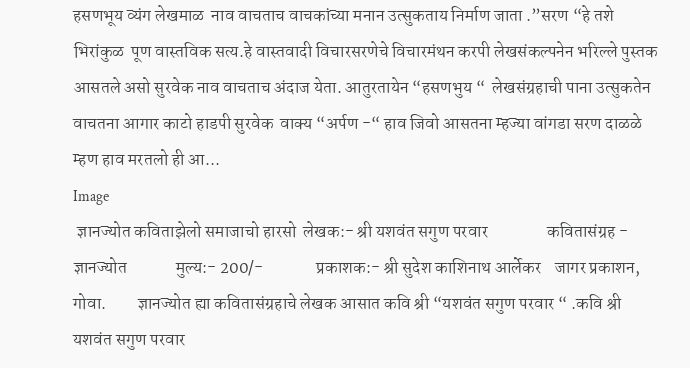हसणभूय व्यंग लेखमाळ  नाव वाचताच वाचकांच्या मनान उत्सुकताय निर्माण जाता .”सरण “हे तशे भिरांकुळ  पूण वास्तविक सत्य.हे वास्तवादी विचारसरणेचे विचारमंथन करपी लेखसंकल्पनेन भरिल्ले पुस्तक आसतले असो सुरवेक नाव वाचताच अंदाज येता. आतुरतायेन “हसणभुय “  लेखसंग्रहाची पाना उत्सुकतेन वाचतना आगार काटो हाडपी सुरवेक  वाक्य “अर्पण -“ हाव जिवो आसतना म्हज्या वांगडा सरण दाळळे म्हण हाव मरतलो ही आ...
Image
 ज्ञानज्योत कविताझेलो समाजाचो हारसो  लेखक:- श्री यशवंत सगुण परवार                 कवितासंग्रह - ज्ञानज्योत              मुल्य:- 200/-               प्रकाशक:- श्री सुदेश काशिनाथ आर्लेकर    जागर प्रकाशन, गोवा.         ज्ञानज्योत ह्या कवितासंग्रहाचे लेखक आसात कवि श्री “यशवंत सगुण परवार “ .कवि श्री यशवंत सगुण परवार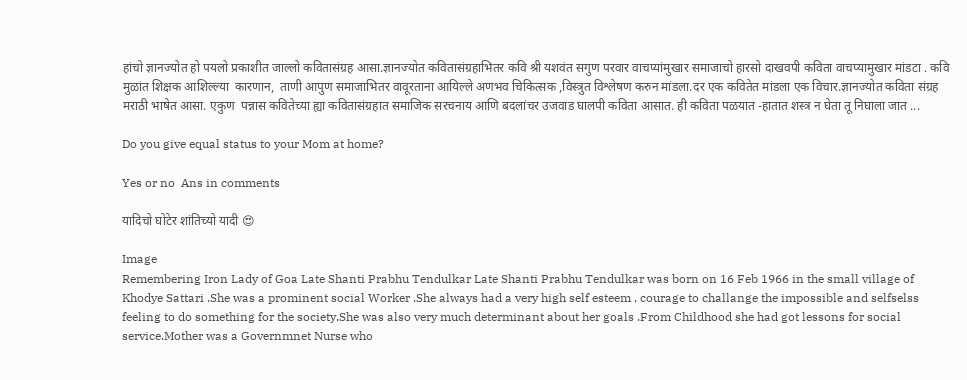हांचो ज्ञानज्योत हो पयलो प्रकाशीत जाल्लो कवितासंग्रह आसा.ज्ञानज्योत कवितासंग्रहाभितर कवि श्री यशवंत सगुण परवार वाचप्यांमुखार समाजाचो हारसो दाखवपी कविता वाचप्यामुखार मांडटा . कवि मुळांत शिक्षक आशिल्ल्या  कारणान,  ताणी आपुण समाजाभितर वावूरताना आयिल्ले अणभव चिकित्सक ,विस्त्रुत विश्लेषण करुन मांडला.दर एक कवितेत मांडला एक विचार.ज्ञानज्योत कविता संग्रह मराठी भाषेत आसा. एकुण  पन्नास कवितेच्या ह्या कवितासंग्रहात समाजिक सरचनाय आणि बदलांचर उजवाड घालपी कविता आसात. ही कविता पळयात -हातात शस्त्र न घेता तू निघाला जात ...

Do you give equal status to your Mom at home?

Yes or no  Ans in comments

यादिचो घोटेर शांतिच्यो यादी 😍

Image
Remembering Iron Lady of Goa Late Shanti Prabhu Tendulkar Late Shanti Prabhu Tendulkar was born on 16 Feb 1966 in the small village of Khodye Sattari .She was a prominent social Worker .She always had a very high self esteem , courage to challange the impossible and selfselss feeling to do something for the society.She was also very much determinant about her goals .From Childhood she had got lessons for social service.Mother was a Governmnet Nurse who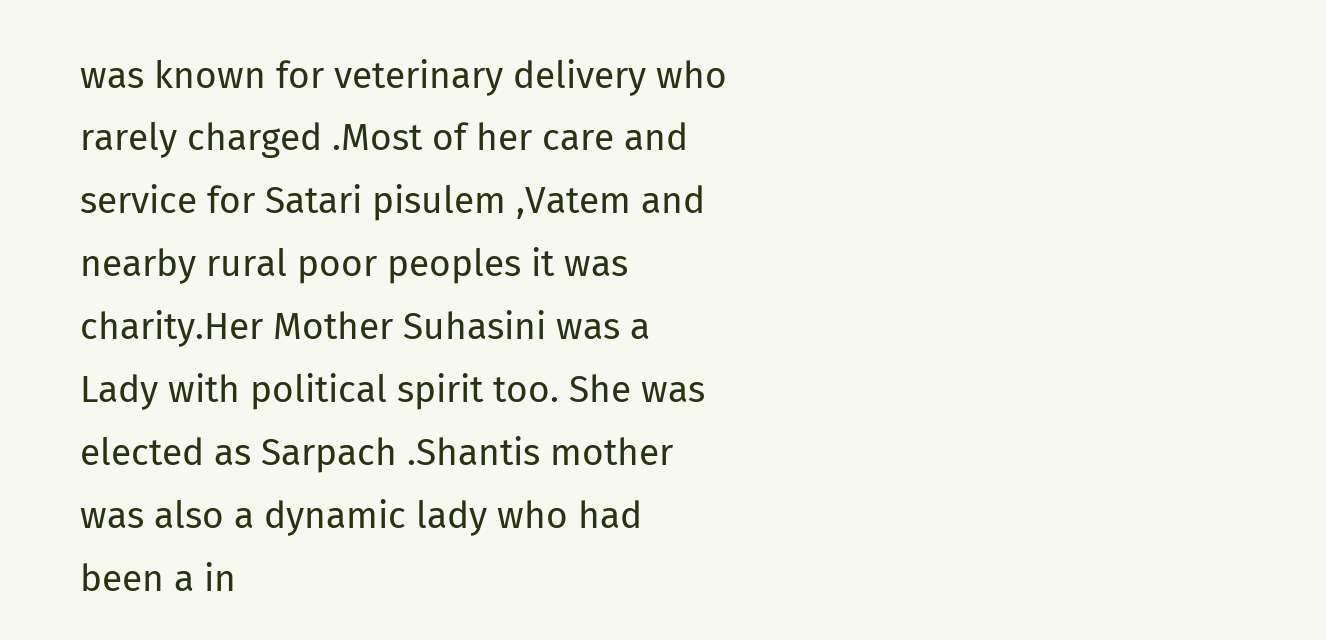was known for veterinary delivery who rarely charged .Most of her care and service for Satari pisulem ,Vatem and nearby rural poor peoples it was charity.Her Mother Suhasini was a Lady with political spirit too. She was elected as Sarpach .Shantis mother was also a dynamic lady who had been a in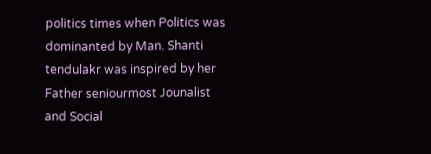politics times when Politics was dominanted by Man. Shanti tendulakr was inspired by her Father seniourmost Jounalist and Social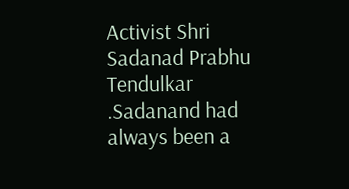Activist Shri Sadanad Prabhu Tendulkar .Sadanand had always been a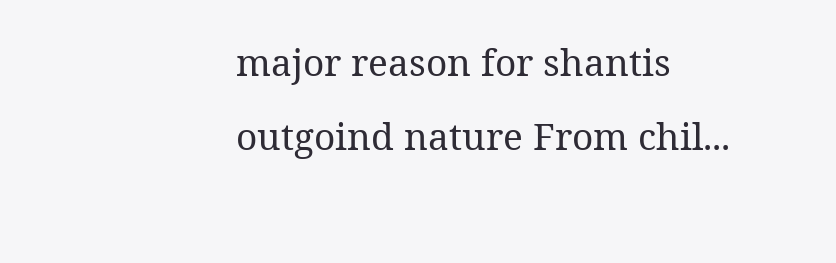major reason for shantis outgoind nature From chil...